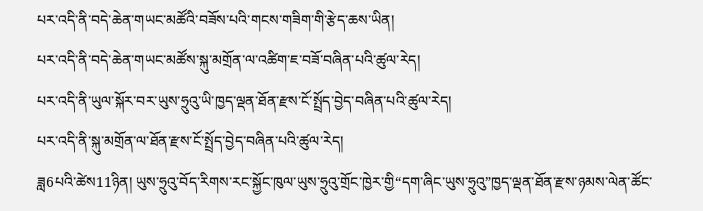པར་འདི་ནི་བདེ་ཆེན་གཡང་མཚོའི་བཟོས་པའི་གངས་གཟིག་གི་རྩེད་ཆས་ཡིན།
པར་འདི་ནི་བདེ་ཆེན་གཡང་མཚོས་སྐུ་མགྲོན་ལ་འཚིག་ཇ་བཟོ་བཞིན་པའི་ཚུལ་རེད།
པར་འདི་ནི་ཡུལ་སྐོར་བར་ཡུས་ཧྲུའུ་ཡི་ཁྱད་ལྡན་ཐོན་རྫས་ངོ་སྤྲོད་བྱེད་བཞིན་པའི་ཚུལ་རེད།
པར་འདི་ནི་སྐུ་མགྲོན་ལ་ཐོན་རྫས་ངོ་སྤྲོད་བྱེད་བཞིན་པའི་ཚུལ་རེད།
ཟླ6པའི་ཚེས11ཉིན། ཡུས་ཧྲུའུ་བོད་རིགས་རང་སྐྱོང་ཁུལ་ཡུས་ཧྲུའུ་གྲོང་ཁྱེར་གྱི“དག་ཞིང་ཡུས་ཧྲུའུ”ཁྱད་ལྡན་ཐོན་རྫས་ཉམས་ལེན་ཚོང་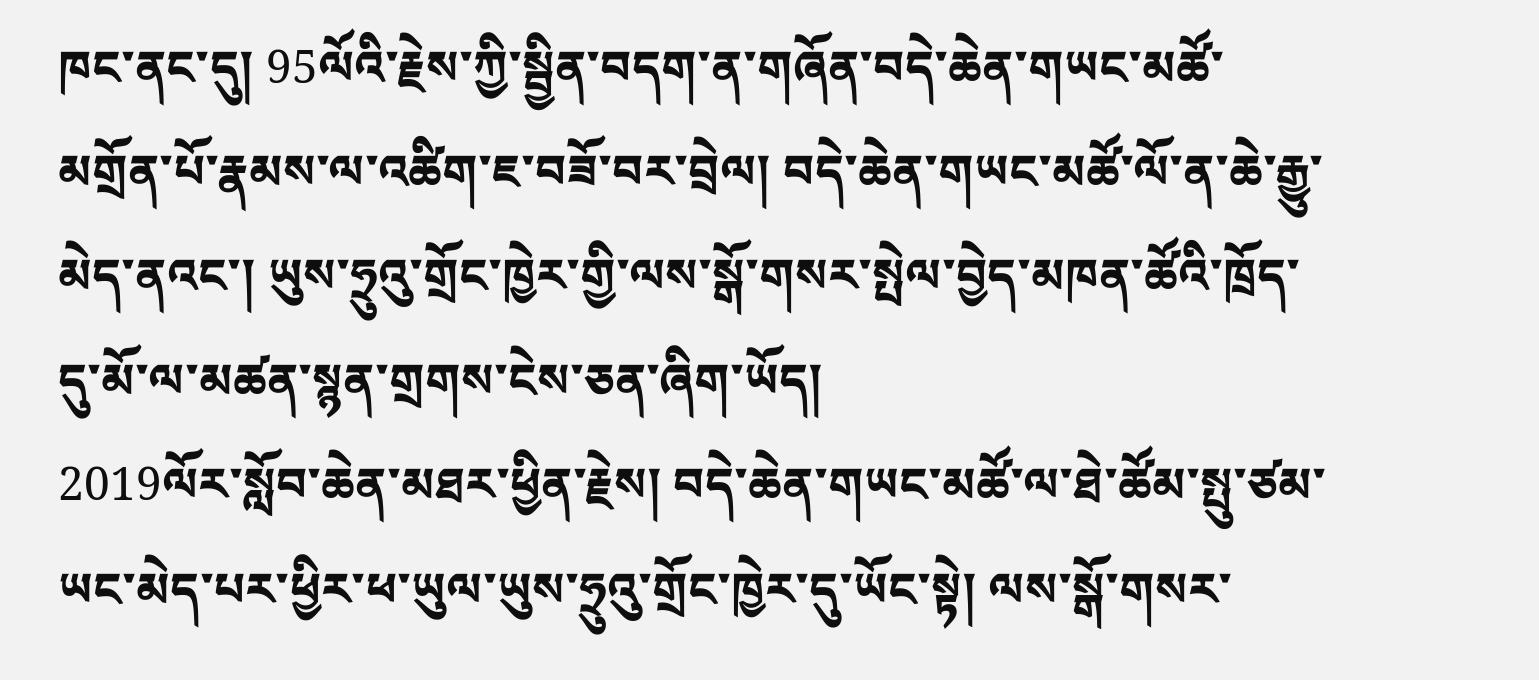ཁང་ནང་དུ། 95ལོའི་རྗེས་ཀྱི་སྦྱིན་བདག་ན་གཞོན་བདེ་ཆེན་གཡང་མཚོ་མགྲོན་པོ་རྣམས་ལ་འཚིག་ཇ་བཟོ་བར་བྲེལ། བདེ་ཆེན་གཡང་མཚོ་ལོ་ན་ཆེ་རྒྱུ་མེད་ནའང་། ཡུས་ཧྲུའུ་གྲོང་ཁྱེར་གྱི་ལས་སྒོ་གསར་སྤེལ་བྱེད་མཁན་ཚོའི་ཁྲོད་དུ་མོ་ལ་མཚན་སྙན་གྲགས་ངེས་ཅན་ཞིག་ཡོད།
2019ལོར་སློབ་ཆེན་མཐར་ཕྱིན་རྗེས། བདེ་ཆེན་གཡང་མཚོ་ལ་ཐེ་ཚོམ་སྤུ་ཙམ་ཡང་མེད་པར་ཕྱིར་ཕ་ཡུལ་ཡུས་ཧྲུའུ་གྲོང་ཁྱེར་དུ་ཡོང་སྟེ། ལས་སྒོ་གསར་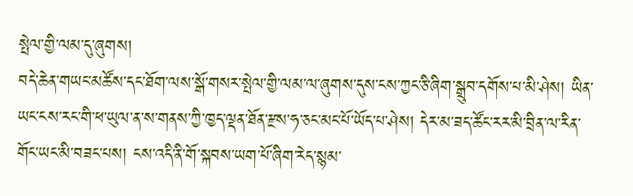སྤེལ་གྱི་ལམ་དུ་ཞུགས།
བདེ་ཆེན་གཡང་མཚོས་དང་ཐོག་ལས་སྒོ་གསར་སྤེལ་གྱི་ལམ་ལ་ཞུགས་དུས་ངས་ཀྱང་ཅི་ཞིག་སྒྲུབ་དགོས་པ་མི་ཤེས། ཡིན་ཡང་ངས་རང་གི་ཕ་ཡུལ་ན་ས་གནས་ཀྱི་ཁྱད་ལྡན་ཐོན་རྫས་ཧ་ཅང་མང་པོ་ཡོད་པ་ཤེས། དེར་མ་ཟད་ཚོང་རར་མི་བྲིན་ལ་རིན་གོང་ཡང་མི་བཟང་པས། ངས་འདི་ནི་གོ་སྐབས་ཡག་པོ་ཞིག་རེད་སྙམ་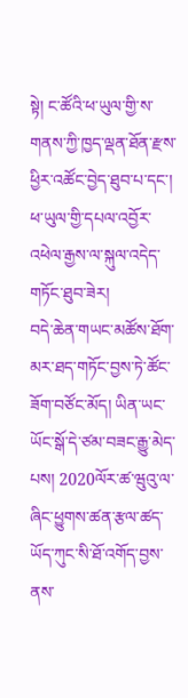སྟེ། ང་ཚོའི་ཕ་ཡུལ་གྱི་ས་གནས་ཀྱི་ཁྱད་ལྡན་ཐོན་རྫས་ཕྱིར་འཚོང་བྱེད་ཐུབ་པ་དང་། ཕ་ཡུལ་གྱི་དཔལ་འབྱོར་འཕེལ་རྒྱས་ལ་སྐུལ་འདེད་གཏོང་ཐུབ་ཟེར།
བདེ་ཆེན་གཡང་མཚོས་ཐོག་མར་ཐད་གཏོང་བྱས་ཏེ་ཚོང་ཟོག་བཙོང་མོད། ཡིན་ཡང་ཡོང་སྒོ་དེ་ཙམ་བཟང་རྒྱུ་མེད་པས། 2020ལོར་ཚ་ཝུའུ་ལ་ཞིང་ཕྱུགས་ཚན་རྩལ་ཚད་ཡོད་ཀུང་སི་ཐོ་འགོད་བྱས་ནས་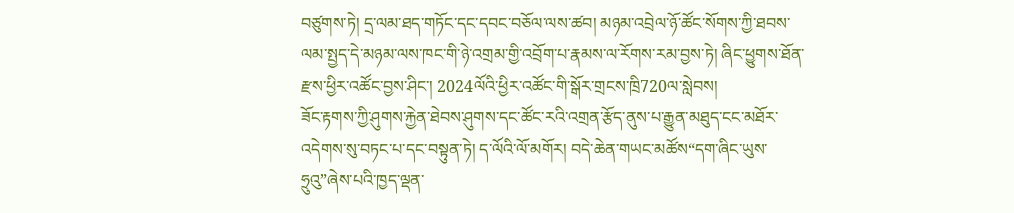བཙུགས་ཏེ། དྲ་ལམ་ཐད་གཏོང་དང་དབང་བཅོལ་ལས་ཚབ། མཉམ་འབྲེལ་ཉོ་ཚོང་སོགས་ཀྱི་ཐབས་ལམ་སྤྱད་དེ་མཉམ་ལས་ཁང་གི་ཉེ་འགྲམ་གྱི་འབྲོག་པ་རྣམས་ལ་རོགས་རམ་བྱས་ཏེ། ཞིང་ཕྱུགས་ཐོན་རྫས་ཕྱིར་འཚོང་བྱས་ཤིང་། 2024ལོའི་ཕྱིར་འཚོང་གི་སྒོར་གྲངས་ཁྲི720ལ་སླེབས།
ཟོང་རྟགས་ཀྱི་ཤུགས་རྐྱེན་ཐེབས་ཤུགས་དང་ཚོང་རའི་འགྲན་རྩོད་ནུས་པ་རྒྱུན་མཐུད་ངང་མཐོར་འདེགས་སུ་བཏང་པ་དང་བསྟུན་ཏེ། ད་ལོའི་ལོ་མགོར། བདེ་ཆེན་གཡང་མཚོས“དག་ཞིང་ཡུས་ཧྲུའུ”ཞེས་པའི་ཁྱད་ལྡན་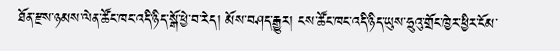ཐོན་རྫས་ཉམས་ལེན་ཚོང་ཁང་འདི་ཉིད་སྒོ་ཕྱེ་བ་རེད། མོས་བཤད་རྒྱུར། ངས་ཚོང་ཁང་འདི་ཉིད་ཡུས་ཧྲུའུ་གྲོང་ཁྱེར་ཕྱིར་ངོམ་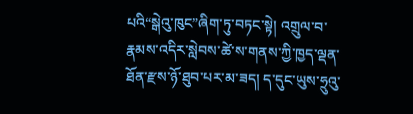པའི“སྒེའུ་ཁུང”ཞིག་ཏུ་བཏང་སྟེ། འགྲུལ་བ་རྣམས་འདིར་སླེབས་ཚེ་ས་གནས་ཀྱི་ཁྱད་ལྡན་ཐོན་རྫས་ཉོ་ཐུབ་པར་མ་ཟད། ད་དུང་ཡུས་ཧྲུའུ་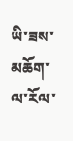ཡི་ཟས་མཆོག་ལ་རོལ་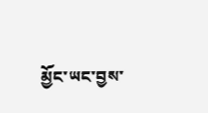མྱོང་ཡང་བྱས་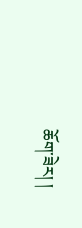ཆོག་ཟེར། །